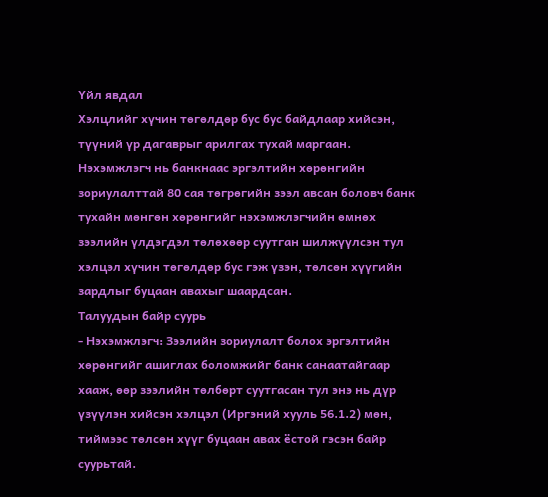Үйл явдал
Хэлцлийг хүчин төгөлдөр бус бус байдлаар хийсэн, түүний үр дагаврыг арилгах тухай маргаан. Нэхэмжлэгч нь банкнаас эргэлтийн хөрөнгийн зориулалттай 80 сая төгрөгийн зээл авсан боловч банк тухайн мөнгөн хөрөнгийг нэхэмжлэгчийн өмнөх зээлийн үлдэгдэл төлөхөөр суутган шилжүүлсэн тул хэлцэл хүчин төгөлдөр бус гэж үзэн, төлсөн хүүгийн зардлыг буцаан авахыг шаардсан.
Талуудын байр суурь
- Нэхэмжлэгч: Зээлийн зориулалт болох эргэлтийн хөрөнгийг ашиглах боломжийг банк санаатайгаар хааж, өөр зээлийн төлбөрт суутгасан тул энэ нь дүр үзүүлэн хийсэн хэлцэл (Иргэний хууль 56.1.2) мөн, тиймээс төлсөн хүүг буцаан авах ёстой гэсэн байр суурьтай.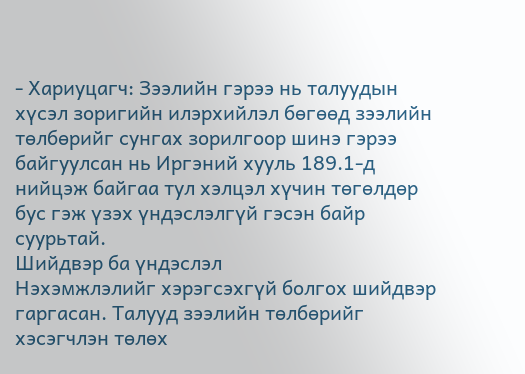- Хариуцагч: Зээлийн гэрээ нь талуудын хүсэл зоригийн илэрхийлэл бөгөөд зээлийн төлбөрийг сунгах зорилгоор шинэ гэрээ байгуулсан нь Иргэний хууль 189.1-д нийцэж байгаа тул хэлцэл хүчин төгөлдөр бус гэж үзэх үндэслэлгүй гэсэн байр суурьтай.
Шийдвэр ба үндэслэл
Нэхэмжлэлийг хэрэгсэхгүй болгох шийдвэр гаргасан. Талууд зээлийн төлбөрийг хэсэгчлэн төлөх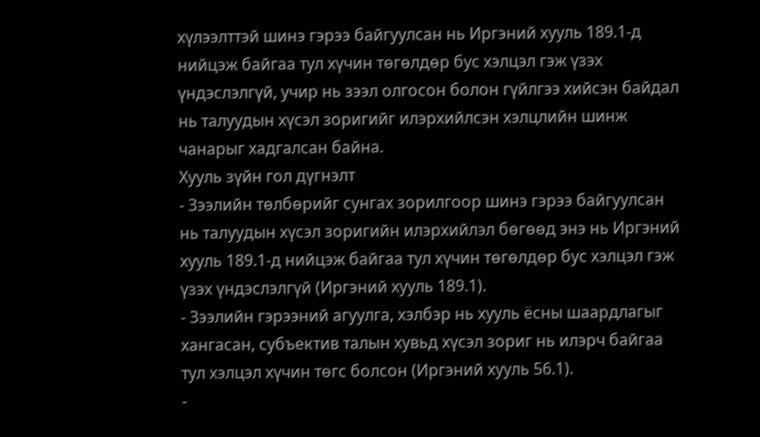хүлээлттэй шинэ гэрээ байгуулсан нь Иргэний хууль 189.1-д нийцэж байгаа тул хүчин төгөлдөр бус хэлцэл гэж үзэх үндэслэлгүй, учир нь зээл олгосон болон гүйлгээ хийсэн байдал нь талуудын хүсэл зоригийг илэрхийлсэн хэлцлийн шинж чанарыг хадгалсан байна.
Хууль зүйн гол дүгнэлт
- Зээлийн төлбөрийг сунгах зорилгоор шинэ гэрээ байгуулсан нь талуудын хүсэл зоригийн илэрхийлэл бөгөөд энэ нь Иргэний хууль 189.1-д нийцэж байгаа тул хүчин төгөлдөр бус хэлцэл гэж үзэх үндэслэлгүй (Иргэний хууль 189.1).
- Зээлийн гэрээний агуулга, хэлбэр нь хууль ёсны шаардлагыг хангасан, субъектив талын хувьд хүсэл зориг нь илэрч байгаа тул хэлцэл хүчин төгс болсон (Иргэний хууль 56.1).
-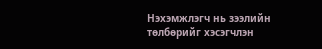Нэхэмжлэгч нь зээлийн төлбөрийг хэсэгчлэн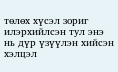төлөх хүсэл зориг илэрхийлсэн тул энэ нь дүр үзүүлэн хийсэн хэлцэл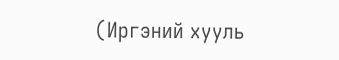(Иргэний хууль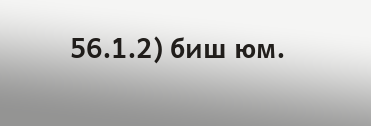56.1.2) биш юм.